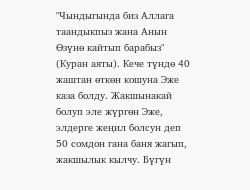"Чындыгында биз Аллага таандыкпыз жана Анын Өзүнө кайтып барабыз" (Куран аяты). Кече түндө 40 жаштан өткөн кошуна Эже каза болду. Жакшынакай болуп эле жүргөн Эже, элдерге жеңил болсун деп 50 сомдон гана баня жагып, жакшылык кылчу. Бүгүн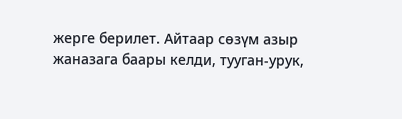жерге берилет. Айтаар сөзүм азыр жаназага баары келди, тууган-урук,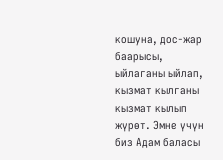кошуна, дос-жар баарысы, ыйлаганы ыйлап, кызмат кылганы кызмат кылып жүрөт. Эмне үчүн биз Адам баласы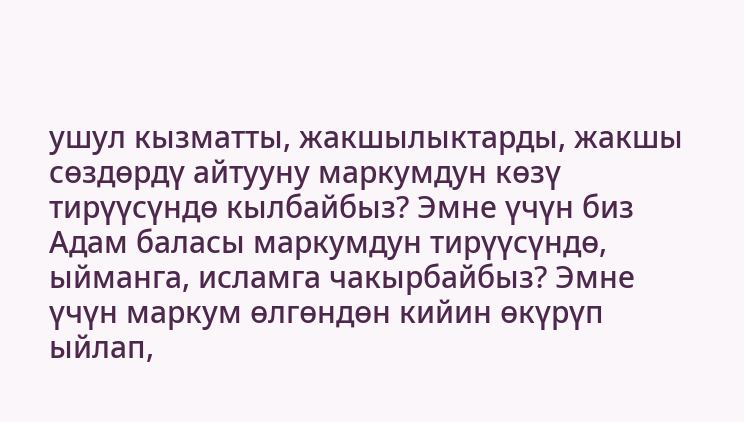ушул кызматты, жакшылыктарды, жакшы сөздөрдү айтууну маркумдун көзү тирүүсүндө кылбайбыз? Эмне үчүн биз Адам баласы маркумдун тирүүсүндө, ыйманга, исламга чакырбайбыз? Эмне үчүн маркум өлгөндөн кийин өкүрүп ыйлап,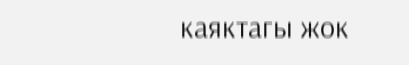каяктагы жок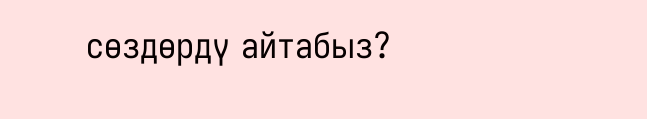сөздөрдү айтабыз?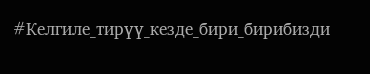#Келгиле_тирүү_кезде_бири_бирибизди